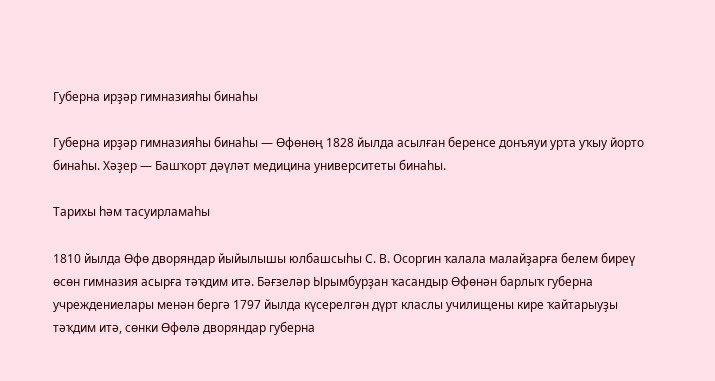Губерна ирҙәр гимназияһы бинаһы

Губерна ирҙәр гимназияһы бинаһы — Өфөнөң 1828 йылда асылған беренсе донъяуи урта уҡыу йорто бинаһы. Хәҙер — Башҡорт дәүләт медицина университеты бинаһы.

Тарихы һәм тасуирламаһы

1810 йылда Өфө дворяндар йыйылышы юлбашсыһы С. В. Осоргин ҡалала малайҙарға белем биреү өсөн гимназия асырға тәҡдим итә. Бәғзеләр Ырымбурҙан ҡасандыр Өфөнән барлыҡ губерна учреждениелары менән бергә 1797 йылда күсерелгән дүрт класлы училищены кире ҡайтарыуҙы тәҡдим итә, сөнки Өфөлә дворяндар губерна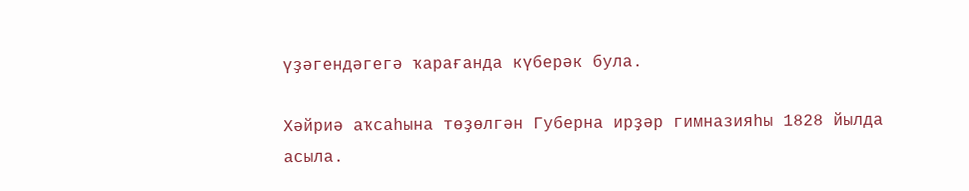үҙәгендәгегә ҡарағанда күберәк була.

Хәйриә аҡсаһына төҙөлгән Губерна ирҙәр гимназияһы 1828 йылда асыла.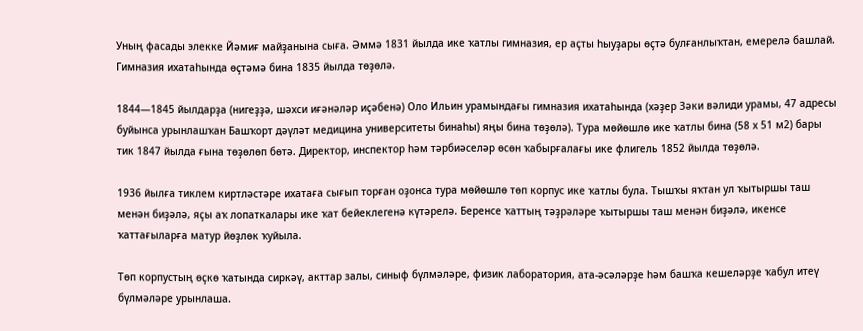Уның фасады элекке Йәмиғ майҙанына сыға. Әммә 1831 йылда ике ҡатлы гимназия, ер аҫты һыуҙары өҫтә булғанлыҡтан, емерелә башлай. Гимназия ихатаһында өҫтәмә бина 1835 йылда төҙөлә.

1844—1845 йылдарҙа (нигеҙҙә, шәхси иғәнәләр иҫәбенә) Оло Ильин урамындағы гимназия ихатаһында (хәҙер Зәки вәлиди урамы, 47 адресы буйынса урынлашҡан Башҡорт дәүләт медицина университеты бинаһы) яңы бина төҙөлә). Тура мөйөшлө ике ҡатлы бина (58 х 51 м2) бары тик 1847 йылда ғына төҙөлөп бөтә. Директор, инспектор һәм тәрбиәселәр өсөн ҡабырғалағы ике флигель 1852 йылда төҙөлә.

1936 йылға тиклем киртләстәре ихатаға сығып торған оҙонса тура мөйөшлө төп корпус ике ҡатлы була. Тышҡы яҡтан ул ҡытыршы таш менән биҙәлә, яҫы аҡ лопаткалары ике ҡат бейеклегенә күтәрелә. Беренсе ҡаттың тәҙрәләре ҡытыршы таш менән биҙәлә, икенсе ҡаттағыларға матур йөҙлөк ҡуйыла.

Төп корпустың өҫкө ҡатында сиркәү, акттар залы, синыф бүлмәләре, физик лаборатория, ата-әсәләрҙе һәм башҡа кешеләрҙе ҡабул итеү бүлмәләре урынлаша.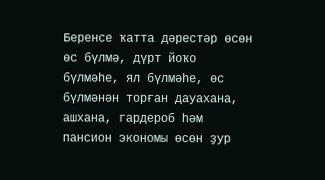Беренсе ҡатта дәрестәр өсөн өс бүлмә, дүрт йоҡо бүлмәһе, ял бүлмәһе, өс бүлмәнән торған дауахана, ашхана, гардероб һәм пансион экономы өсөн ҙур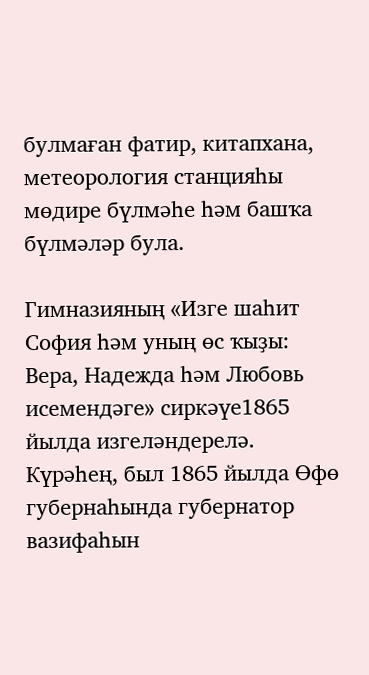булмаған фатир, китапхана, метеорология станцияһы мөдире бүлмәһе һәм башҡа бүлмәләр була.

Гимназияның «Изге шаһит София һәм уның өс ҡыҙы: Вера, Надежда һәм Любовь исемендәге» сиркәүе1865 йылда изгеләндерелә. Күрәһең, был 1865 йылда Өфө губернаһында губернатор вазифаһын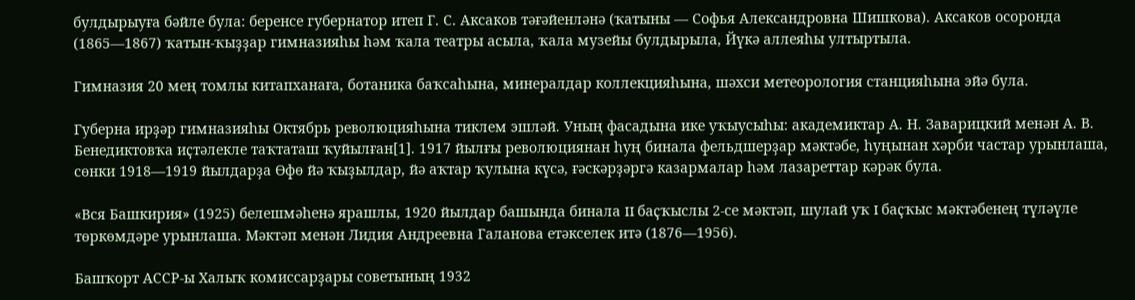булдырыуға бәйле була: беренсе губернатор итеп Г. С. Аксаков тәғәйенләнә (ҡатыны — Софья Александровна Шишкова). Аксаков осоронда (1865—1867) ҡатын-ҡыҙҙар гимназияһы һәм ҡала театры асыла, ҡала музейы булдырыла, Йүкә аллеяһы ултыртыла.

Гимназия 20 мең томлы китапханаға, ботаника баҡсаһына, минералдар коллекцияһына, шәхси метеорология станцияһына эйә була.

Губерна ирҙәр гимназияһы Октябрь революцияһына тиклем эшләй. Уның фасадына ике уҡыусыһы: академиктар А. Н. Заварицкий менән А. В. Бенедиктовҡа иҫтәлекле таҡтаташ ҡуйылған[1]. 1917 йылғы революциянан һуң бинала фельдшерҙар мәктәбе, һуңынан хәрби частар урынлаша, сөнки 1918—1919 йылдарҙа Өфө йә ҡыҙылдар, йә аҡтар ҡулына күсә, ғәскәрҙәргә казармалар һәм лазареттар кәрәк була.

«Вся Башкирия» (1925) белешмәһенә ярашлы, 1920 йылдар башында бинала II баҫҡыслы 2-се мәктәп, шулай уҡ I баҫҡыс мәктәбенең түләүле төркөмдәре урынлаша. Мәктәп менән Лидия Андреевна Галанова етәкселек итә (1876—1956).

Башҡорт АССР-ы Халыҡ комиссарҙары советының 1932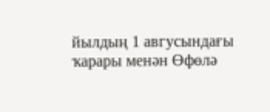йылдың 1 авгусындағы ҡарары менән Өфөлә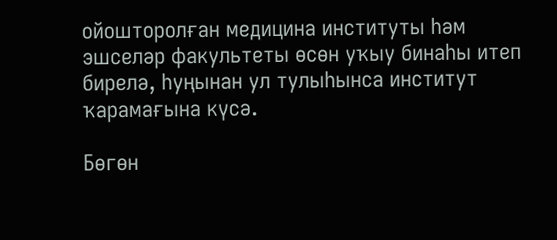ойошторолған медицина институты һәм эшселәр факультеты өсөн уҡыу бинаһы итеп бирелә, һуңынан ул тулыһынса институт ҡарамағына күсә.

Бөгөн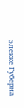элекке Губерна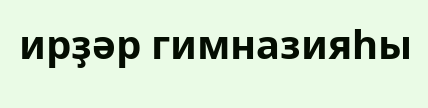ирҙәр гимназияһы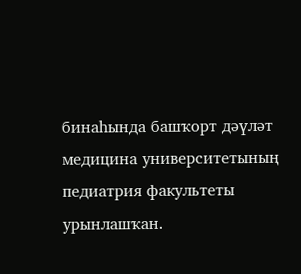бинаһында башҡорт дәүләт медицина университетының педиатрия факультеты урынлашҡан.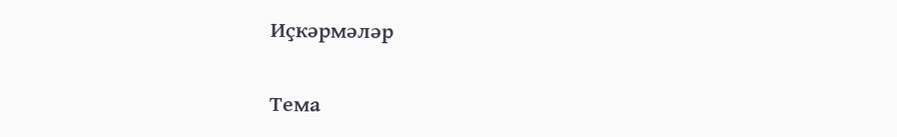Иҫкәрмәләр

Тема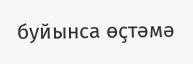буйынса өҫтәмә